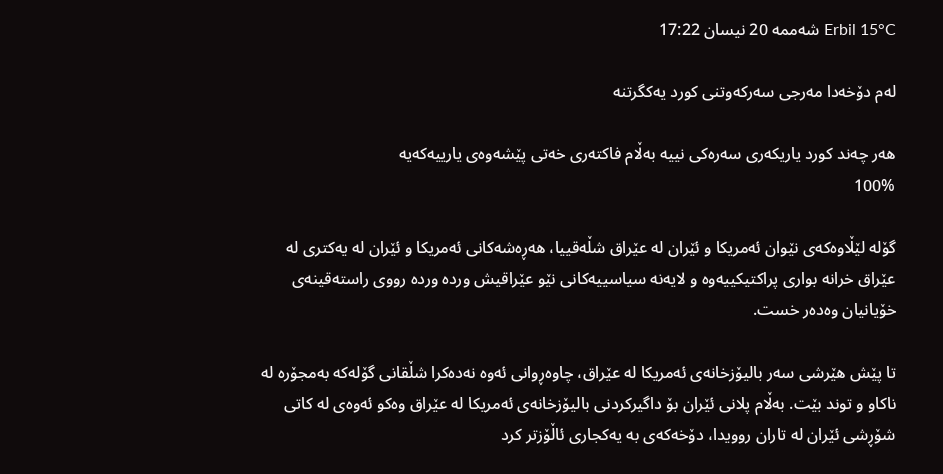Erbil 15°C شەممە 20 نیسان 17:22

له‌م دۆخه‌دا مه‌رجى سه‌رکه‌وتنى کورد یه‌کگرتنه‌

هه‌ر چه‌ند كورد یاریكه‌ری سه‌ره‌كی نییه‌ به‌ڵام فاكته‌ری خه‌تی پێشه‌وه‌ی یارییه‌كه‌یه‌
100%

گۆله‌ لێڵاوه‌كه‌ی نێوان ئه‌مریكا و ئێران له‌ عێراق شڵه‌قییا، هه‌ڕه‌شه‌كانی ئه‌مریكا و ئێران له‌ یه‌كترى له‌ عێراق خرانه‌ بواری پراكتیكییه‌وه‌ و لایه‌نه‌ سیاسییه‌كانی نێو عێراقیش ورده‌ ورده‌ رووی راسته‌قینه‌ی خۆیانیان وه‌ده‌ر خست.

تا پێش هێرشی سه‌ر بالیۆزخانه‌ی ئه‌مریكا له‌ عێراق، چاوه‌ڕوانی ئه‌وه‌ نه‌ده‌كرا شڵقانی گۆله‌كه‌ به‌مجۆره‌ له‌ ناكاو و توند بێت. به‌ڵام پلانی ئێران بۆ داگیركردنی بالیۆزخانه‌ی ئه‌مریكا له‌ عێراق وه‌كو ئه‌وه‌ی له‌ كاتی شۆڕشی ئێران له‌ تاران روویدا، دۆخه‌كه‌ی به‌ یه‌كجاری ئاڵۆزتر كرد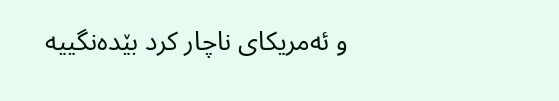و ئه‌مریكای ناچار كرد بێده‌نگییه‌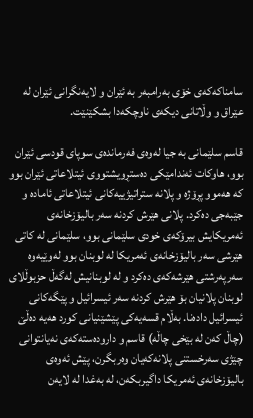سامناكه‌كه‌ی خۆی به‌رامبه‌ر به‌ ئێران و لایه‌نگرانی ئێران له‌ عێراق و وڵاتانی دیكه‌ی ناوچكه‌دا بشكێنێت.

قاسم سلێمانی به‌ جیا له‌وه‌ی فه‌رمانده‌ی سوپای قودسی ئێران بوو، هاوكات ئه‌ندامێكی ده‌ستڕویشتووی ئیتلاعاتی ئێران بوو كه‌ هه‌موو پڕۆژه‌ و پلانه‌ ستراتیژییه‌كانی ئیتلاعاتی ئاماده‌ و جێبه‌جی ده‌كرد. پلانی هێرش كردنه‌ سه‌ر بالیۆزخانه‌ی ئه‌مریكایش بیرۆكه‌ی خودی سلێمانی بوو، سلێمانی له‌ كاتی هێرشی سه‌ر بالیۆزخانه‌ی ئه‌مریكا له‌ لوبنان بوو له‌وێیه‌وه‌ سه‌رپه‌رشتی هێرشه‌كه‌ی ده‌كرد و له‌ لوبنانیش له‌گه‌ڵ حزبوڵلای لوبنان پلانیان بۆ هێرش كردنه‌ سه‌ر ئیسرائیل و پێگه‌كانی ئیسرائیل داده‌نا. به‌ڵام قسه‌یه‌كی پێشێنیانی كورد هه‌یه‌ ده‌ڵێ (چاڵ كه‌ن له‌ بێخی چاڵه‌) قاسم و داروده‌سته‌كه‌ی نه‌یانتوانی چێژی سه‌رخستنی پلانه‌كه‌یان وه‌ربگرن، پێش ئه‌وه‌ی بالیۆزخانه‌ی ئه‌مریكا داگیربكه‌ن، له‌ به‌غدا له‌ لایه‌ن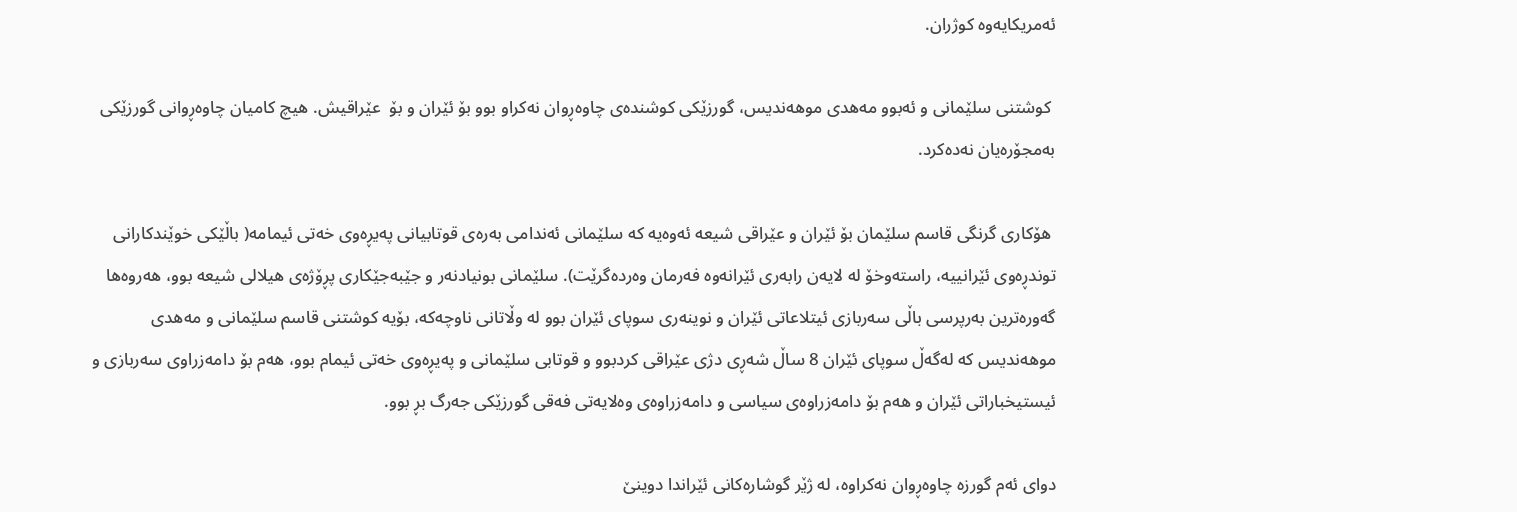ئه‌مریكایه‌وه‌ كوژران.

 كوشتنی سلێمانی و ئه‌بوو مه‌هدی موهه‌ندیس، گورزێكی كوشنده‌ی چاوه‌ڕوان نه‌كراو بوو بۆ ئێران و بۆ  عێراقیش. هیچ كامیان چاوه‌ڕوانی گورزێكی به‌مجۆره‌یان نه‌ده‌كرد.

 هۆكاری گرنگی قاسم سلێمان بۆ ئێران و عێراقی شیعه‌ ئه‌وه‌یه‌ كه‌ سلێمانی ئه‌ندامی به‌ره‌ی قوتابیانی په‌یڕه‌وی خه‌تی ئیمامه‌( باڵێكی خوێندكارانی توندڕه‌وی ئێرانییه‌، راسته‌وخۆ له‌ لایه‌ن رابه‌ری ئێرانه‌وه‌ فه‌رمان وه‌رده‌گرێت). سلێمانی بونیادنه‌ر و جێبه‌جێكاری پڕۆژه‌ی هیلالی شیعه‌ بوو، هه‌روه‌ها گه‌وره‌ترین به‌رپرسی باڵی سه‌ربازی ئیتلاعاتی ئێران و نوینه‌ری سوپای ئێران بوو له‌ وڵاتانی ناوچه‌كه‌، بۆیه‌ كوشتنی قاسم سلێمانی و مه‌هدی موهه‌ندیس كه‌ له‌گه‌ڵ سوپای ئێران 8 ساڵ شه‌ڕی دژی عێراقی كردبوو و قوتابی سلێمانی و په‌یڕه‌وی خه‌تی ئیمام بوو، هه‌م بۆ دامه‌زراوی سه‌ربازی و ئیستیخباراتی ئێران و هه‌م بۆ دامه‌زراوه‌ی سیاسی و دامه‌زراوه‌ی وه‌لایه‌تی فه‌قی گورزێكی جه‌رگ بڕ بوو.

دوای ئه‌م گورزه‌ چاوه‌ڕوان نه‌كراوه‌، له‌ ژێر گوشاره‌كانی ئێراندا دوینێ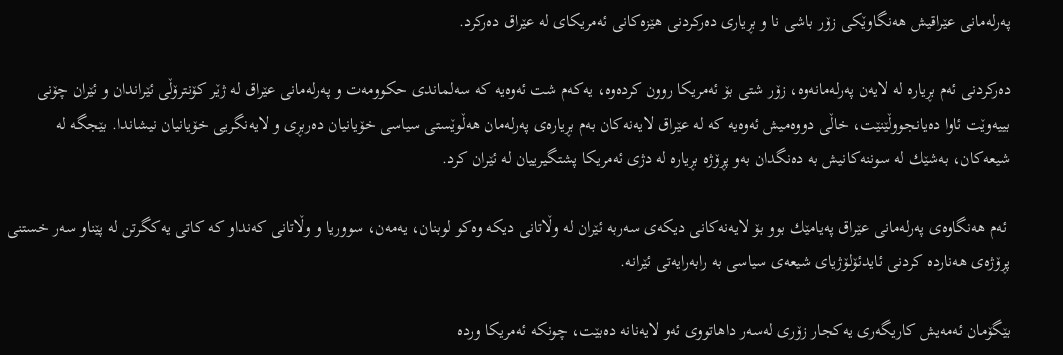په‌رله‌مانی عێراقیش هه‌نگاوێكی زۆر باشی نا و بڕیاری ده‌ركردنی هێزه‌كانی ئه‌مریكای له‌ عێراق ده‌ركرد.

ده‌ركردنی ئه‌م بڕیاره‌ له‌ لایه‌ن په‌رله‌مانه‌وه‌، زۆر شتی بۆ ئه‌مریكا روون كرده‌وه‌، یه‌كه‌م شت ئه‌وه‌یه‌ كه‌ سه‌لماندی حكوومه‌ت و په‌رله‌مانی عێراق له‌ ژێر كۆنترۆڵی ئێراندان و ئێران چۆنی بییه‌وێت ئاوا ده‌یانجووڵێنێت، خاڵی دووه‌میش ئه‌وه‌یه‌ كه‌ له‌ عێراق لایه‌نه‌كان به‌م بڕیاره‌ی په‌رله‌مان هه‌ڵوێستی سیاسی خۆیانیان ده‌ربڕی و لایه‌نگریی خۆیانیان نیشاندا. بێجگه‌ له‌ شیعه‌كان، به‌شێك له‌ سوننه‌كانیش به‌ ده‌نگدان به‌و پڕۆژه‌ بڕیاره‌ له‌ دژی ئه‌مریكا پشتگیرییان له‌ ئێران كرد.

 ئه‌م هه‌نگاوه‌ی په‌رله‌مانی عێراق په‌یامێك بوو بۆ لایه‌نه‌كانی دیكه‌ی سه‌ربه‌ ئێران له‌ وڵاتانی دیكه‌ وه‌كو لوبنان، یه‌مه‌ن، سووریا و وڵاتانی كه‌نداو كه‌ كاتی یه‌كگرتن له‌ پێناو سه‌ر خستنی پڕۆژه‌ی هه‌نارده‌ كردنی ئایدئۆلۆژیای شیعه‌ی سیاسی به‌ رابه‌رایه‌تی ئێرانه‌.

بێگۆمان ئه‌مه‌یش كاریگه‌ری یه‌كجار زۆری له‌سه‌ر داهاتووی ئه‌و لایه‌نانه‌ ده‌بێت، چونكه‌ ئه‌مریكا ورده‌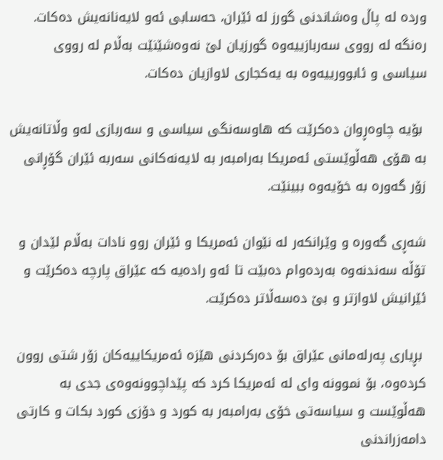ورده‌ له‌ پاڵ وه‌شاندنی گورز له‌ ئێران، حه‌سابی ئه‌و لایه‌نانه‌یش ده‌كات. ره‌نگه‌ له‌ رووی سه‌ربازییه‌وه‌ گورزیان لێ نه‌وه‌شێنێت به‌ڵام له‌ رووی سیاسی و ئابوورییه‌وه‌ به‌ یه‌كجاری لاوازیان ده‌كات.

 بۆیه‌ چاوه‌ڕوان ده‌كرێت كه‌ هاوسه‌نگی سیاسی و سه‌ربازی له‌و وڵاتانه‌یش به‌ هۆی هه‌ڵوێستی ئه‌مریكا به‌رامبه‌ر به‌ لایه‌نه‌كانی سه‌ربه‌ ئێران گۆڕانی زۆر گه‌وره‌ به‌ خۆیه‌وه‌ ببینێت.

شه‌ڕی گه‌وره‌ و وێرانكه‌ر له‌ نێوان ئه‌مریكا و ئێران روو نادات به‌ڵام لێدان و تۆڵه‌ سه‌ندنه‌وه‌ به‌رده‌وام ده‌بێت تا ئه‌و راده‌یه‌ كه‌ عێراق پارچه‌ ده‌كرێت و ئێرانیش لاوازتر و بێ ده‌سه‌ڵاتر ده‌كرێت.

 بڕیاری په‌رله‌مانی عێراق بۆ ده‌ركردنی هێزه‌ ئه‌مریكاییه‌كان زۆر شتی روون كرده‌وه‌، بۆ نموونه‌ وای له‌ ئه‌مریكا كرد كه‌ پێداچوونه‌وه‌ی جدی به‌ هه‌ڵوێست و سیاسه‌تی خۆی به‌رامبه‌ر به‌ كورد و دۆزی كورد بكات و كارتی دامه‌زراندنی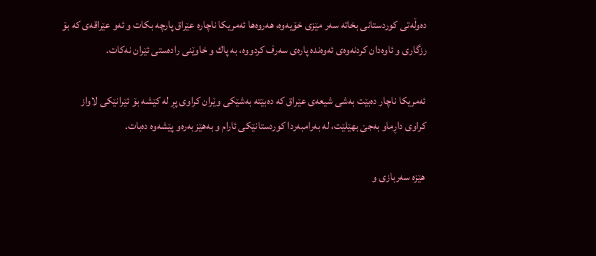ده‌وڵه‌تی كوردستانی بخاته‌ سه‌ر مێزی خۆیه‌وه‌، هه‌روه‌ها ئه‌مریكا ناچاره‌ عێراق پارچه‌ بكات و ئه‌و عێراقه‌ی كه‌ بۆ رزگاری و ئاوه‌دان كردنه‌وه‌ی ئه‌وه‌نده‌ پاره‌ی سه‌رف كردووه‌، به‌ پاك و خاوێنی راده‌ستی ئێران نه‌كات.

ئه‌مریكا ناچار ده‌بێت به‌شی شیعه‌ی عێراق كه‌ ده‌بێته‌ به‌شێكی وێران كراوی پڕ له‌ كێشه‌ بۆ ئێرانێكی لاواز كراوی داڕماو به‌جێ بهێلێت، له‌ به‌رامبه‌ردا كوردستانێكی ئارام و به‌هێز به‌ره‌و پێشه‌وه‌ ده‌بات.

 هێزه‌ سه‌ربازی و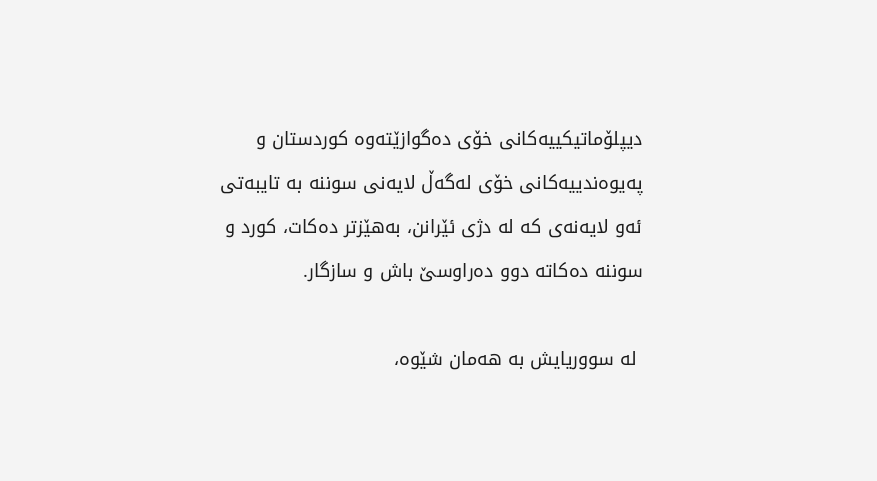دیپلۆماتیكییه‌كانی خۆی ده‌گوازێته‌وه‌ كوردستان و په‌یوه‌ندییه‌كانی خۆی له‌گه‌ڵ لایه‌نی سوننه‌ به‌ تایبه‌تی ئه‌و لایه‌نه‌ی كه‌ له‌ دژی ئێرانن، به‌هێزتر ده‌كات، كورد و سوننه‌ ده‌كاته‌ دوو ده‌راوسێ باش و سازگار.

 له‌ سووریایش به‌ هه‌مان شێوه‌،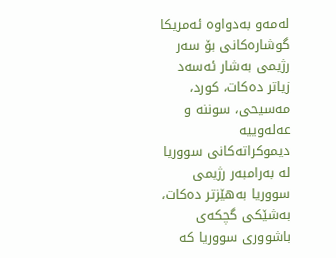له‌مه‌و به‌دواوه‌ ئه‌مریكا گوشاره‌كانی بۆ سه‌ر رژیمی به‌شار ئه‌سه‌د زیاتر ده‌كات، كورد، مه‌سیحی، سوننه‌ و عه‌له‌وییه‌ دیموكراته‌كانی سووریا له‌ به‌رامبه‌ر رژیمی سووریا به‌هێزتر ده‌كات، به‌شێكی گچكه‌ی باشووری سووریا كه‌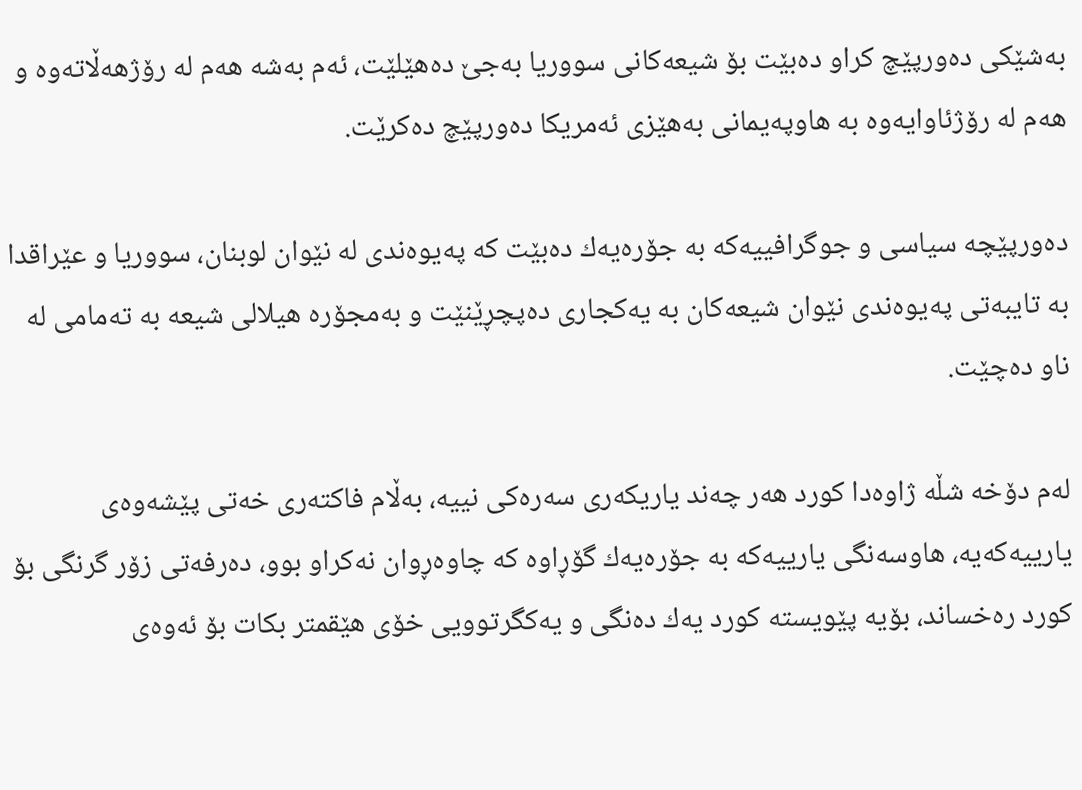به‌شێكی ده‌ورپێچ كراو ده‌بێت بۆ شیعه‌كانی سووریا به‌جێ ده‌هێلێت، ئه‌م به‌شه‌ هه‌م له‌ رۆژهه‌ڵاته‌وه‌ و هه‌م له‌ رۆژئاوایه‌وه‌ به‌ هاوپه‌یمانی به‌هێزی ئه‌مریكا ده‌ورپێچ ده‌كرێت.

ده‌ورپێچه‌ سیاسی و جوگرافییه‌كه‌ به‌ جۆره‌یه‌ك ده‌بێت كه‌ په‌یوه‌ندی له‌ نێوان لوبنان، سووریا و عێراقدا به‌ تایبه‌تی په‌یوه‌ندی نێوان شیعه‌كان به‌ یه‌كجاری ده‌پچڕێنێت و به‌مجۆره‌ هیلالی شیعه‌ به‌ ته‌مامی له‌ ناو ده‌چێت.

له‌م دۆخه‌ شڵه‌ ژاوه‌دا كورد هه‌ر چه‌ند یاریكه‌ری سه‌ره‌كی نییه‌، به‌ڵام فاكته‌ری خه‌تی پێشه‌وه‌ی یارییه‌كه‌یه‌، هاوسه‌نگی یارییه‌كه‌ به‌ جۆره‌یه‌ك گۆڕاوه‌ كه‌ چاوه‌ڕوان نه‌كراو بوو، ده‌رفه‌تی زۆر گرنگی بۆ كورد ره‌خساند، بۆیه‌ پێویسته‌ كورد یه‌ك ده‌نگی و یه‌كگرتوویی خۆی هێقمتر بكات بۆ ئه‌وه‌ی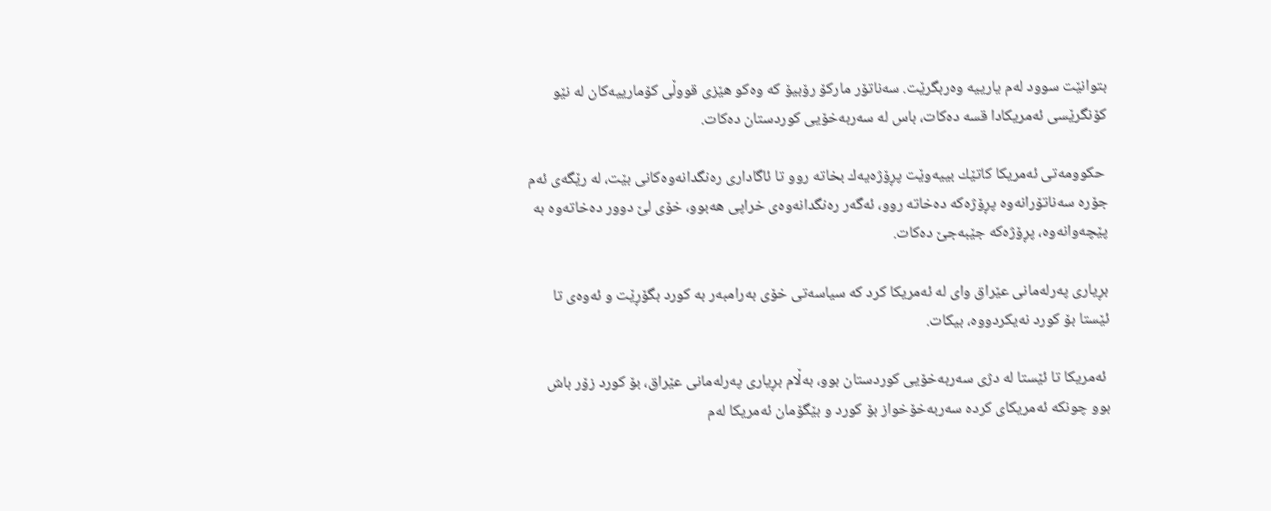بتوانێت سوود له‌م یارییه‌ وه‌ربگرێت. سه‌ناتۆر ماركۆ رۆبیۆ كه‌ وه‌كو هێزی قووڵی كۆمارییه‌كان له‌ نێو كۆنگرێسی ئه‌مریكادا قسه‌ ده‌كات، باس له‌ سه‌ربه‌خۆیی كوردستان ده‌كات.

 حكوومه‌تی ئه‌مریكا كاتێك بییه‌وێت پڕۆژه‌یه‌ك بخاته‌ روو تا ئاگاداری ره‌نگدانه‌وه‌كانی بێت، له‌ رێگه‌ی ئه‌م جۆره‌ سه‌ناتۆرانه‌وه‌ پڕۆژه‌كه‌ ده‌خاته‌ روو، ئه‌گه‌ر ره‌نگدانه‌وه‌ی خراپی هه‌بوو، خۆی لێ دوور ده‌خاته‌وه‌ به‌ پێچه‌وانه‌وه‌، پڕۆژه‌كه‌ جێبه‌جێ ده‌كات.

بڕیاری په‌رله‌مانی عێراق وای له‌ ئه‌مریكا كرد كه‌ سیاسه‌تی خۆی به‌رامبه‌ر به‌ كورد بگۆڕێت و ئه‌وه‌ی تا ئێستا بۆ كورد نه‌یكردووه‌، بیكات.

 ئه‌مریكا تا ئێستا له‌ دژی سه‌ربه‌خۆیی كوردستان بوو، به‌ڵام بڕیاری په‌رله‌مانی عێراق، بۆ كورد زۆر باش بوو چونكه‌ ئه‌مریكای كرده‌ سه‌ربه‌خۆخواز بۆ كورد و بێگۆمان ئه‌مریكا له‌م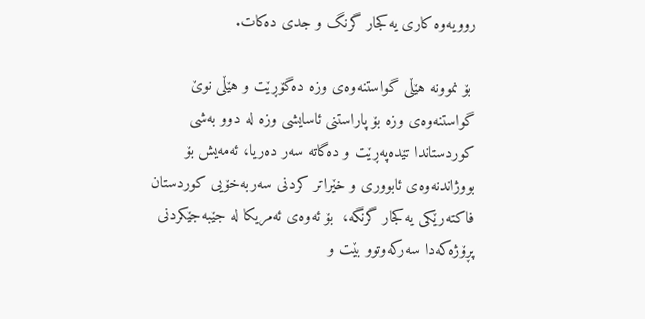روویه‌وه‌ كاری یه‌كجار گرنگ و جدی ده‌كات.

 بۆ نموونه‌ هێڵی گواستنه‌وه‌ی وزه‌ ده‌گۆڕێت و هێڵی نوێ گواستنه‌وه‌ی وزه‌ بۆ پاراستنی ئاسایشی وزه‌ له‌ دوو به‌شی كوردستاندا تێده‌په‌ڕێت و ده‌گاته‌ سه‌ر ده‌ریا، ئه‌مه‌یش بۆ بووژاندنه‌وه‌ی ئابووری و خێراتر كردنی سه‌ربه‌خۆیی كوردستان فاكته‌رێكی یه‌كجار گرنگه‌،  بۆ ئه‌وه‌ی ئه‌مریكا له‌ جێبه‌جێكردنی پڕۆژه‌كه‌دا سه‌ركه‌وتوو بێت و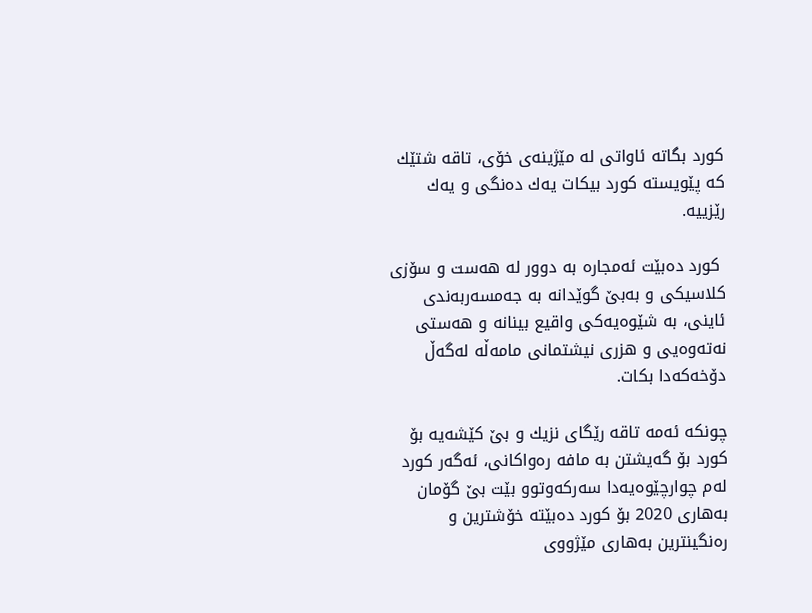كورد بگاته‌ ئاواتی له‌ مێژینه‌ی خۆی، تاقه‌ شتێك كه‌ پێویسته‌ كورد بیكات یه‌ك ده‌نگی و یه‌ك رێزییه‌.

 كورد ده‌بێت ئه‌مجاره‌ به‌ دوور له‌ هه‌ست و سۆزی كلاسیكی و به‌بێ گوێدانه‌ به‌ جه‌مسه‌ربه‌ندی ئاینی، به‌ شێوه‌یه‌كی واقیع بینانه‌ و هه‌ستی نه‌ته‌وه‌یی و هزری نیشتمانی مامه‌ڵه‌ له‌گه‌ڵ دۆخه‌كه‌دا بكات.

چونكه‌ ئه‌مه‌ تاقه‌ رێگای نزیك و بێ كێشه‌یه‌ بۆ كورد بۆ گه‌یشتن به‌ مافه‌ ره‌واكانی، ئه‌گه‌ر كورد له‌م چوارچێوه‌یه‌دا سه‌ركه‌وتوو بێت بێ گۆمان به‌هاری 2020 بۆ كورد ده‌بێته‌ خۆشترین و ره‌نگینترین به‌هاری مێژووی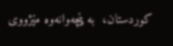كوردستان،  به‌ پێچه‌وانه‌وه‌ مێژووی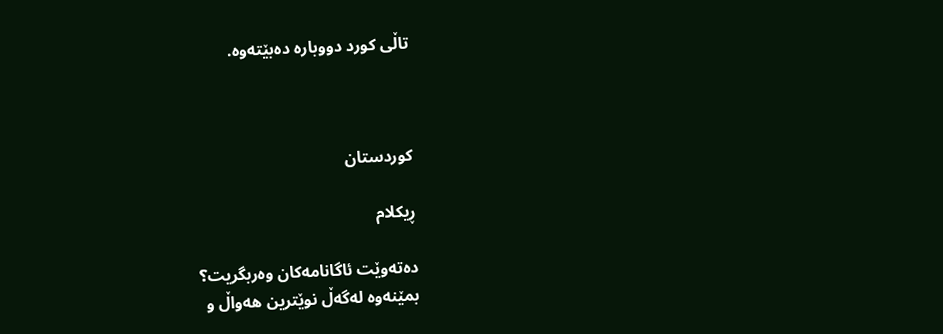تاڵی كورد دووباره‌ ده‌بێته‌وه‌.



کوردستان

ڕیکلام

دەتەوێت ئاگانامەکان وەربگریت؟
بمێنەوە لەگەڵ نوێترین هەواڵ و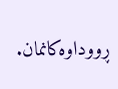ڕووداوەکانمان.